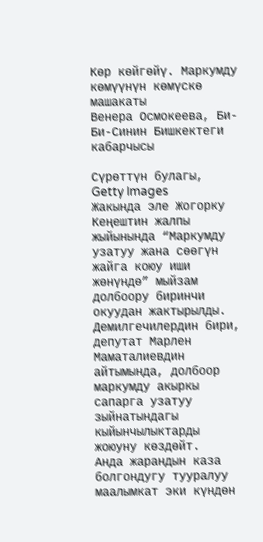Көр көйгөйү. Маркумду көмүүнүн көмүскө машакаты
Венера Осмокеева, Би-Би-Синин Бишкектеги кабарчысы

Сүрөттүн булагы, Getty Images
Жакында эле Жогорку Кеңештин жалпы жыйынында “Маркумду узатуу жана сөөгүн жайга коюу иши жөнүндө” мыйзам долбоору биринчи окуудан жактырылды.
Демилгечилердин бири, депутат Марлен Маматалиевдин айтымында, долбоор маркумду акыркы сапарга узатуу зыйнатындагы кыйынчылыктарды жоюуну көздөйт.
Анда жарандын каза болгондугу тууралуу маалымкат эки күндөн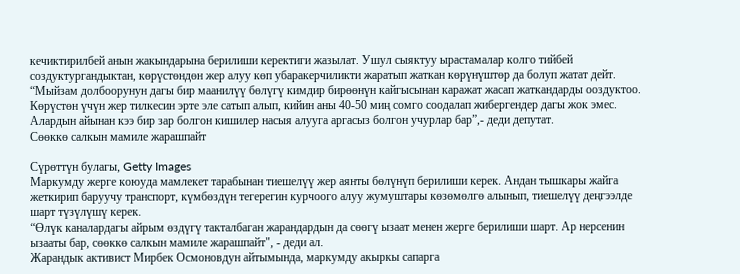кечиктирилбей анын жакындарына берилиши керектиги жазылат. Ушул сыяктуу ырастамалар колго тийбей создуктургандыктан, көрүстөндөн жер алуу көп убаракерчиликти жаратып жаткан көрүнүштөр да болуп жатат дейт.
“Мыйзам долбоорунун дагы бир маанилүү бөлүгү кимдир бирөөнүн кайгысынан каражат жасап жаткандарды ооздуктоо. Көрүстөн үчүн жер тилкесин эрте эле сатып алып, кийин аны 40-50 миң сомго соодалап жибергендер дагы жок эмес. Алардын айынан кээ бир зар болгон кишилер насыя алууга аргасыз болгон учурлар бар”,- деди депутат.
Сөөккө салкын мамиле жарашпайт

Сүрөттүн булагы, Getty Images
Маркумду жерге коюуда мамлекет тарабынан тиешелүү жер аянты бөлүнүп берилиши керек. Андан тышкары жайга жеткирип баруучу транспорт, күмбөздүн тегерегин курчоого алуу жумуштары көзөмөлгө алынып, тиешелүү деңгээлде шарт түзүлүшү керек.
“Өлүк каналардагы айрым өздүгү такталбаган жарандардын да сөөгү ызаат менен жерге берилиши шарт. Ар нерсенин ызааты бар, сөөккө салкын мамиле жарашпайт", - деди ал.
Жарандык активист Мирбек Осмоновдун айтымында, маркумду акыркы сапарга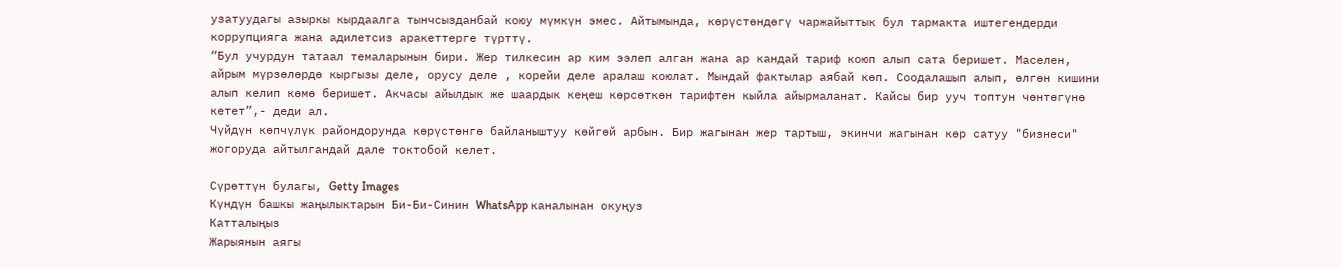узатуудагы азыркы кырдаалга тынчсызданбай коюу мүмкүн эмес. Айтымында, көрүстөндөгү чаржайыттык бул тармакта иштегендерди коррупцияга жана адилетсиз аракеттерге түрттү.
“Бул учурдун татаал темаларынын бири. Жер тилкесин ар ким ээлеп алган жана ар кандай тариф коюп алып сата беришет. Маселен, айрым мүрзөлөрдө кыргызы деле, орусу деле , корейи деле аралаш коюлат. Мындай фактылар аябай көп. Соодалашып алып, өлгөн кишини алып келип көмө беришет. Акчасы айылдык же шаардык кеңеш көрсөткөн тарифтен кыйла айырмаланат. Кайсы бир ууч топтун чөнтөгүнө кетет”,- деди ал.
Чүйдүн көпчүлүк райондорунда көрүстөнгө байланыштуу көйгөй арбын. Бир жагынан жер тартыш, экинчи жагынан көр сатуу "бизнеси" жогоруда айтылгандай дале токтобой келет.

Сүрөттүн булагы, Getty Images
Күндүн башкы жаңылыктарын Би-Би-Синин WhatsApp каналынан окуңуз
Катталыңыз
Жарыянын аягы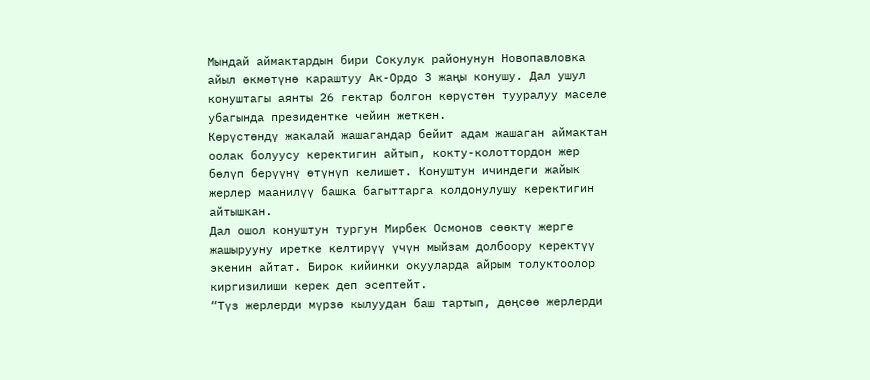Мындай аймактардын бири Сокулук районунун Новопавловка айыл өкмөтүнө караштуу Ак-Ордо 3 жаңы конушу. Дал ушул конуштагы аянты 26 гектар болгон көрүстөн тууралуу маселе убагында президентке чейин жеткен.
Көрүстөндү жакалай жашагандар бейит адам жашаган аймактан оолак болуусу керектигин айтып, кокту-колоттордон жер бөлүп берүүнү өтүнүп келишет. Конуштун ичиндеги жайык жерлер маанилүү башка багыттарга колдонулушу керектигин айтышкан.
Дал ошол конуштун тургун Мирбек Осмонов сөөктү жерге жашырууну иретке келтирүү үчүн мыйзам долбоору керектүү экенин айтат. Бирок кийинки окууларда айрым толуктоолор киргизилиши керек деп эсептейт.
“Түз жерлерди мүрзө кылуудан баш тартып, дөңсөө жерлерди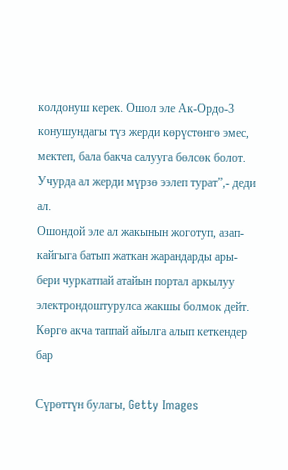колдонуш керек. Ошол эле Ак-Ордо-3 конушундагы түз жерди көрүстөнгө эмес, мектеп, бала бакча салууга бөлсөк болот. Учурда ал жерди мүрзө ээлеп турат”,- деди ал.
Ошондой эле ал жакынын жоготуп, азап-кайгыга батып жаткан жарандарды ары-бери чуркатпай атайын портал аркылуу электрондоштурулса жакшы болмок дейт.
Көргө акча таппай айылга алып кеткендер бар

Сүрөттүн булагы, Getty Images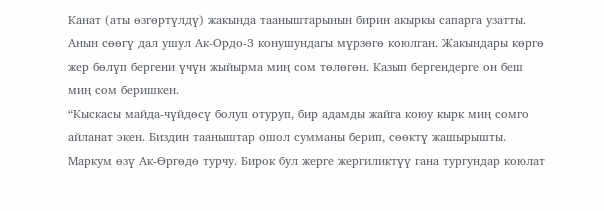Канат (аты өзгөртүлдү) жакында тааныштарынын бирин акыркы сапарга узатты. Анын сөөгү дал ушул Ак-Ордо-3 конушундагы мүрзөгө коюлган. Жакындары көргө жер бөлүп бергени үчүн жыйырма миң сом төлөгөн. Казып бергендерге он беш миң сом беришкен.
“Кыскасы майда-чүйдөсү болуп отуруп, бир адамды жайга коюу кырк миң сомго айланат экен. Биздин тааныштар ошол сумманы берип, сөөктү жашырышты. Маркум өзү Ак-Өргөдө турчу. Бирок бул жерге жергиликтүү гана тургундар коюлат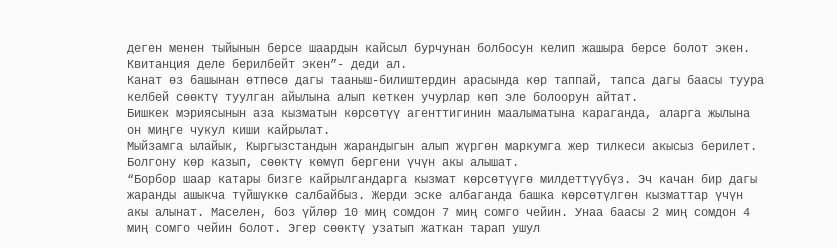деген менен тыйынын берсе шаардын кайсыл бурчунан болбосун келип жашыра берсе болот экен. Квитанция деле берилбейт экен”- деди ал.
Канат өз башынан өтпөсө дагы тааныш-билиштердин арасында көр таппай, тапса дагы баасы туура келбей сөөктү туулган айылына алып кеткен учурлар көп эле болоорун айтат.
Бишкек мэриясынын аза кызматын көрсөтүү агенттигинин маалыматына караганда, аларга жылына он миңге чукул киши кайрылат.
Мыйзамга ылайык, Кыргызстандын жарандыгын алып жүргөн маркумга жер тилкеси акысыз берилет. Болгону көр казып, сөөктү көмүп бергени үчүн акы алышат.
“Борбор шаар катары бизге кайрылгандарга кызмат көрсөтүүгө милдеттүүбүз. Эч качан бир дагы жаранды ашыкча түйшүккө салбайбыз. Жерди эске албаганда башка көрсөтүлгөн кызматтар үчүн акы алынат. Маселен, боз үйлөр 10 миң сомдон 7 миң сомго чейин. Унаа баасы 2 миң сомдон 4 миң сомго чейин болот. Эгер сөөктү узатып жаткан тарап ушул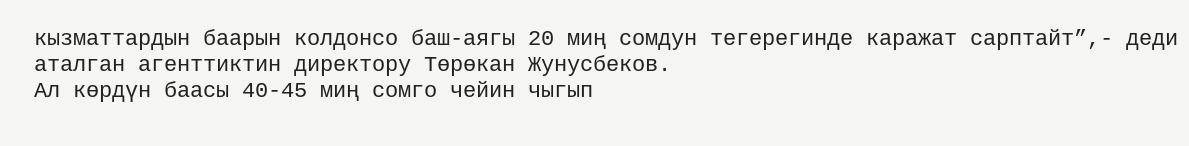кызматтардын баарын колдонсо баш-аягы 20 миң сомдун тегерегинде каражат сарптайт”,- деди аталган агенттиктин директору Төрөкан Жунусбеков.
Ал көрдүн баасы 40-45 миң сомго чейин чыгып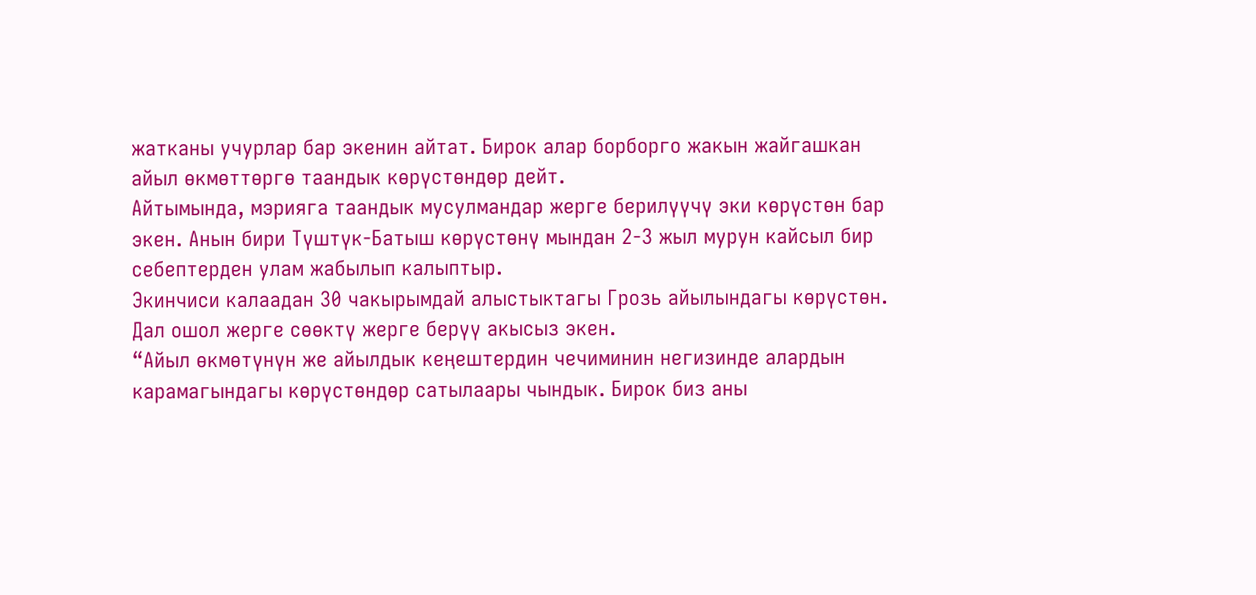жатканы учурлар бар экенин айтат. Бирок алар борборго жакын жайгашкан айыл өкмөттөргө таандык көрүстөндөр дейт.
Айтымында, мэрияга таандык мусулмандар жерге берилүүчү эки көрүстөн бар экен. Анын бири Түштүк-Батыш көрүстөнү мындан 2-3 жыл мурун кайсыл бир себептерден улам жабылып калыптыр.
Экинчиси калаадан 30 чакырымдай алыстыктагы Грозь айылындагы көрүстөн. Дал ошол жерге сөөктү жерге берүү акысыз экен.
“Айыл өкмөтүнүн же айылдык кеңештердин чечиминин негизинде алардын карамагындагы көрүстөндөр сатылаары чындык. Бирок биз аны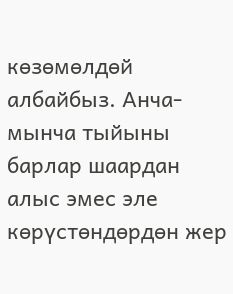көзөмөлдөй албайбыз. Анча-мынча тыйыны барлар шаардан алыс эмес эле көрүстөндөрдөн жер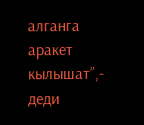алганга аракет кылышат”,- деди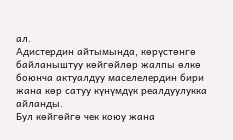ал.
Адистердин айтымында, көрүстөнгө байланыштуу көйгөйлөр жалпы өлкө боюнча актуалдуу маселелердин бири жана көр сатуу күнүмдүк реалдуулукка айланды.
Бул көйгөйгө чек коюу жана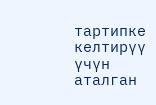тартипке келтирүү үчүн аталган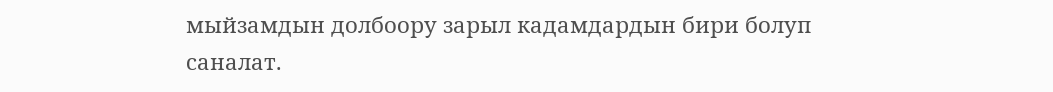мыйзамдын долбоору зарыл кадамдардын бири болуп саналат.